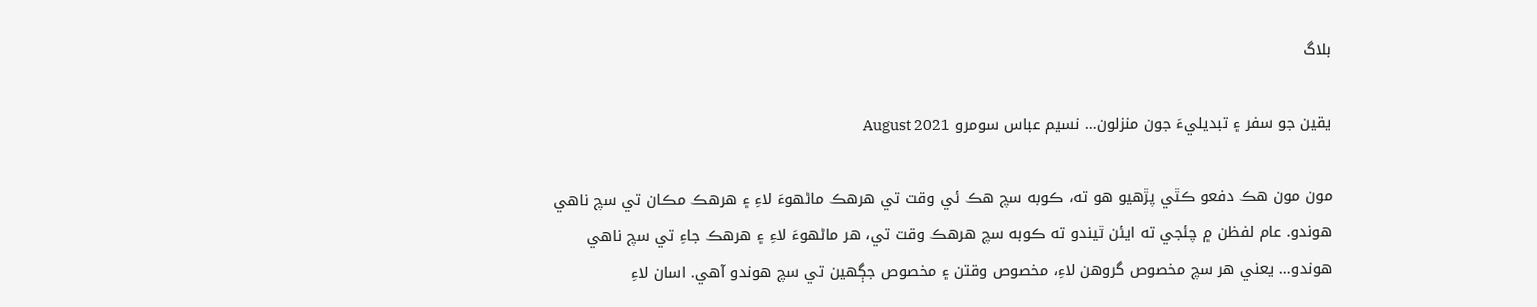بلاگ

يقين جو سفر ۽ تبديليءَ جون منزلون… نسيم عباس سومرو August 2021

مون مون هڪ دفعو ڪٿي پڙهيو هو ته، ڪوبه سچ هڪ ئي وقت تي هرهڪ ماڻهوءَ لاءِ ۽ هرهڪ مڪان تي سچ ناهي هوندو. عام لفظن ۾ چئجي ته ايئن ٿيندو ته ڪوبه سچ هرهڪ وقت تي، هر ماڻهوءَ لاءِ ۽ هرهڪ جاءِ تي سچ ناهي هوندو… يعني هر سچ مخصوص گروهن لاءِ، مخصوص وقتن ۽ مخصوص جڳهين تي سچ هوندو آھي. اسان لاءِ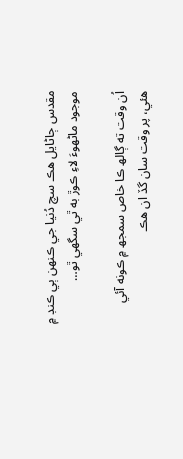مقدس ڄاڻايل هڪ سچ دُنيا جي ڪنهن ٻي ڪنڊ ۾ موجود ماڻهوءَ لاءِ ڪوڙ به ٿي سگھي ٿو…

اُن وقت ته ڳالھ ڪا خاص سمجھ ۾ ڪونه آئي هئي، پر وقت سان گڏ ان هڪ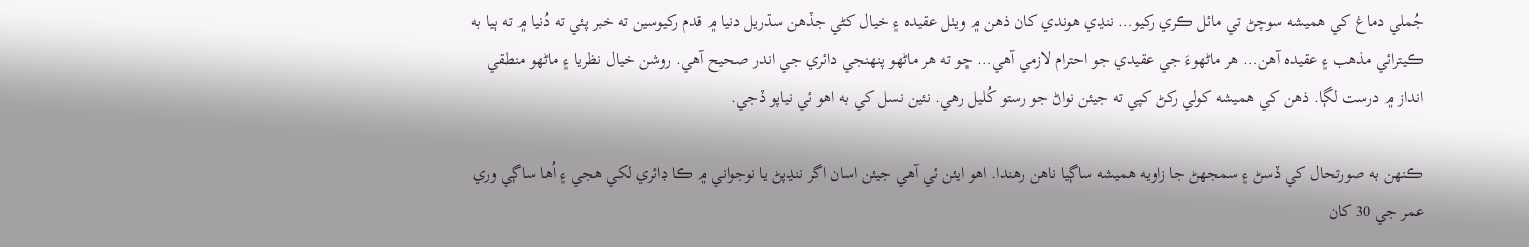جُملي دماغ کي هميشه سوچڻ تي مائل ڪري رکيو… ننڍي هوندي کان ذھن ۾ ويٺل عقيده ۽ خيال کڻي جڏهن سڌريل دنيا ۾ قدم رکيوسين ته خبر پئي ته دُنيا ۾ ته ٻيا به ڪيترائي مذهب ۽ عقيده آهن… هر ماڻهوءَ جي عقيدي جو احترام لازمي آهي… ڇو ته هر ماڻهو پنهنجي دائري جي اندر صحيح آهي. روشن خيال نظريا ۽ ماڻهو منطقي انداز ۾ درست لڳا. ذھن کي هميشه کولي رکڻ کپي ته جيئن نواڻ جو رستو کُليل رهي. نئين نسل کي به اهو ئي نياپو ڏجي.

ڪنهن به صورتحال کي ڏسڻ ۽ سمجهڻ جا زاويه هميشه ساڳيا ناهن رهندا. اهو ايئن ئي آهي جيئن اسان اگر ننڍپڻ يا نوجواني ۾ ڪا ڊائري لکي هجي ۽ اُھا ساڳي وري عمر جي 30 کان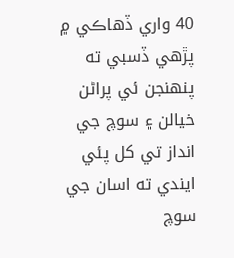40 واري ڏهاڪي ۾ پڙهي ڏسبي ته پنهنجن ئي پراڻن خيالن ۽ سوچ جي انداز تي کل پئي ايندي ته اسان جي سوچ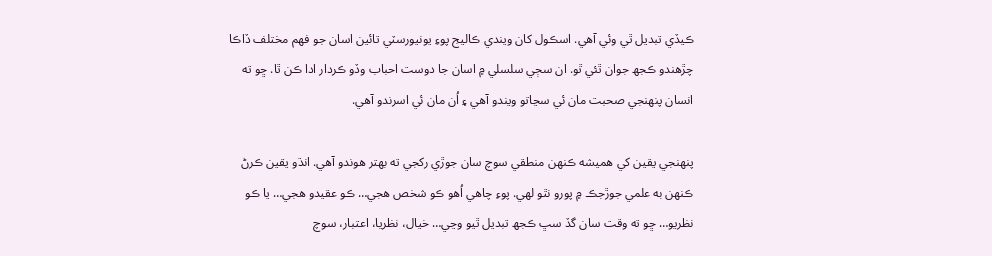ڪيڏي تبديل ٿي وئي آهي. اسڪول کان ويندي ڪاليج پوءِ يونيورسٽي تائين اسان جو فهم مختلف ڏاڪا چڙهندو ڪجھ جوان ٿئي ٿو. ان سڄي سلسلي ۾ اسان جا دوست احباب وڏو ڪردار ادا ڪن ٿا. ڇو ته انسان پنهنجي صحبت مان ئي سڃاتو ويندو آهي ۽ اُن مان ئي اسرندو آهي.

پنهنجي يقين کي هميشه ڪنهن منطقي سوچ سان جوڙي رکجي ته بهتر هوندو آهي. انڌو يقين ڪرڻ ڪنهن به علمي جوڙجڪ ۾ پورو نٿو لهي. پوءِ چاهي اُھو ڪو شخص هجي… ڪو عقيدو هجي… يا ڪو نظريو… ڇو ته وقت سان گڏ سڀ ڪجھ تبديل ٿيو وڃي… خيال، نظريا، اعتبار، سوچ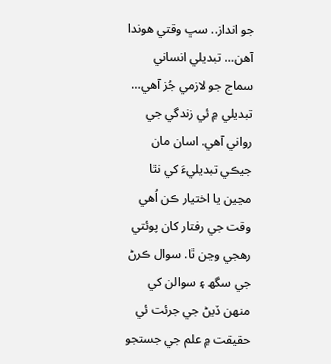جو انداز.. سڀ وقتي ھوندا آھن… تبديلي انساني سماج جو لازمي جُز آهي… تبديلي ۾ ئي زندگي جي رواني آهي. اسان مان جيڪي تبديليءَ کي نٿا مڃين يا اختيار ڪن اُهي وقت جي رفتار کان پوئتي رهجي وڃن ٿا. سوال ڪرڻ جي سگھ ۽ سوالن کي منهن ڏيڻ جي جرئت ئي حقيقت ۾ علم جي جستجو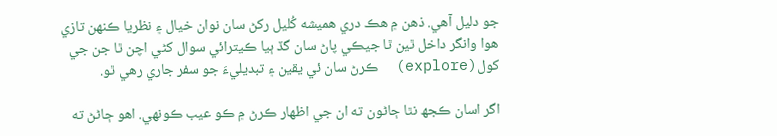جو دليل آهي. ذھن ۾ هڪ دري هميشه کُليل رکڻ سان نوان خيال ۽ نظريا ڪنهن تازي هوا وانگر داخل ٿين ٿا جيڪي پاڻ سان گڏ ٻيا ڪيترائي سوال کڻي اچن ٿا جن جي کول(explore)  ڪرڻ سان ئي يقين ۽ تبديليءَ جو سفر جاري رهي ٿو.

اگر اسان ڪجھ نٿا ڄاڻون ته ان جي اظهار ڪرڻ ۾ ڪو عيب ڪونهي. اهو ڄاڻڻ ته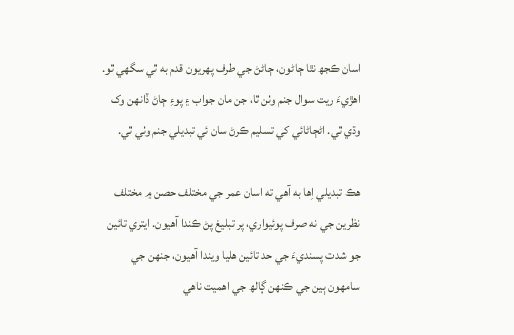اسان ڪجھ نٿا ڄاڻون، ڄاڻڻ جي طرف پهريون قدم به ٿي سگھي ٿو. اهڙيءَ ريت سوال جنم وٺن ٿا، جن مان جواب ۽ پوءِ ڄاڻ ڏانهن وک وڌي ٿي. اڻڄاڻائي کي تسليم ڪرڻ سان ئي تبديلي جنم وٺي ٿي.

هڪ تبديلي اِها به آهي ته اسان عمر جي مختلف حصن ۾ مختلف نظرين جي نه صرف پوئيواري، پر تبليغ پڻ ڪندا آهيون. ايتري تائين جو شدت پسنديءَ جي حد تائين هليا ويندا آهيون، جنهن جي سامهون ٻين جي ڪنهن ڳالھ جي اهميت ناهي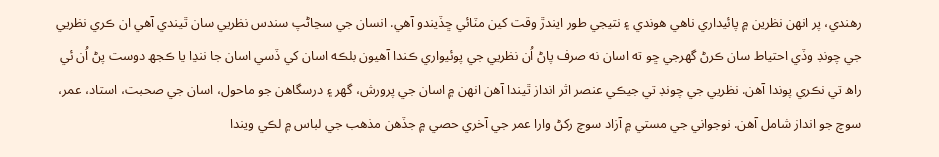رهندي، پر انهن نظرين ۾ پائيداري ناهي هوندي ۽ نتيجي طور ايندڙ وقت کين مٽائي ڇڏيندو آهي. انسان جي سڃاڻپ سندس نظريي سان ٿيندي آهي ان ڪري نظريي جي چونڊ وڏي احتياط سان ڪرڻ گهرجي ڇو ته اسان نه صرف پاڻ اُن نظريي جي پوئيواري ڪندا آهيون بلڪه اسان کي ڏسي اسان جا ننڍا يا ڪجھ دوست پڻ اُن ئي راھ تي نڪري پوندا آهن. نظريي جي چونڊ تي جيڪي عنصر اثر انداز ٿيندا آهن انهن ۾ اسان جي پرورش، گهر ۽ درسگاهن جو ماحول، اسان جي صحبت، استاد، عمر، سوچ جو انداز شامل آهن. نوجواني جي مستي ۾ آزاد سوچ رکڻ وارا عمر جي آخري حصي ۾ جڏهن مذهب جي لباس ۾ لڪي ويندا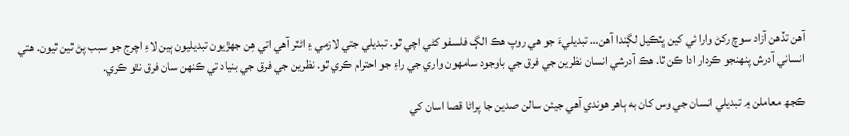آهن تڏهن آزاد سوچ رکڻ وارا ئي کين ڀٽڪيل لڳندا آهن… تبديليءَ جو هي روپ هڪ الڳ فلسفو کڻي اچي ٿو. تبديلي جتي لازمي ۽ اڻٽر آهي اتي هِن جهڙيون تبديليون ٻين لاءِ اچرج جو سبب پڻ ٿين ٿيون. ھتي انساني آدرش پنهنجو ڪردار ادا ڪن ٿا. هڪ آدرشي انسان نظرين جي فرق جي باوجود سامهون واري جي راءِ جو احترام ڪري ٿو. نظرين جي فرق جي بنياد تي ڪنهن سان فرق نٿو ڪري.

ڪجھ معاملن ۾ تبديلي انسان جي وس کان به ٻاهر هوندي آهي جيئن سالن صدين جا پراڻا قصا اسان کي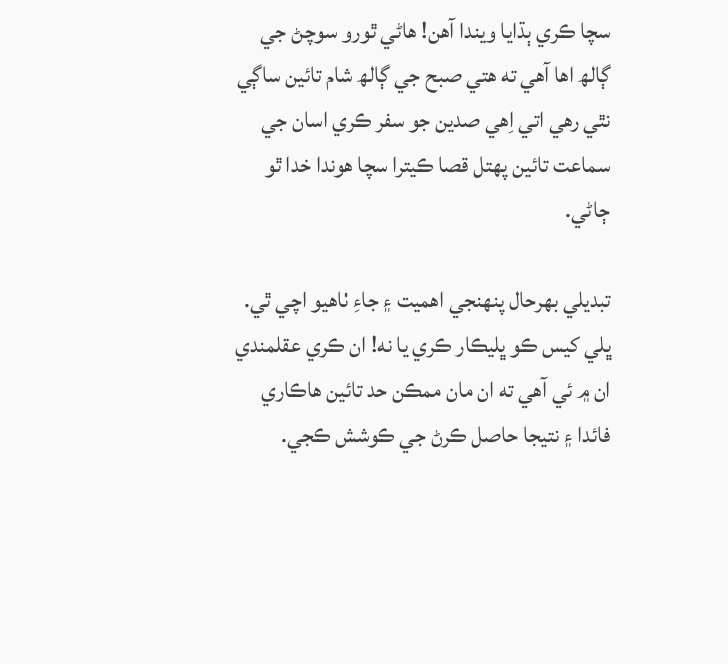سچا ڪري ٻڌايا ويندا آهن! هاڻي ٿورو سوچڻ جي ڳالھ اها آهي ته هتي صبح جي ڳالھ شام تائين ساڳي نٿي رهي اتي اِھي صدين جو سفر ڪري اسان جي سماعت تائين پهتل قصا ڪيترا سچا هوندا خدا ٿو ڄاڻي.

تبديلي بهرحال پنهنجي اهميت ۽ جاءِ ٺاهيو اچي ٿي. ڀلي کيس ڪو ڀليڪار ڪري يا نه! ان ڪري عقلمندي ان ۾ ئي آهي ته ان مان ممڪن حد تائين هاڪاري فائدا ۽ نتيجا حاصل ڪرڻ جي ڪوشش ڪجي.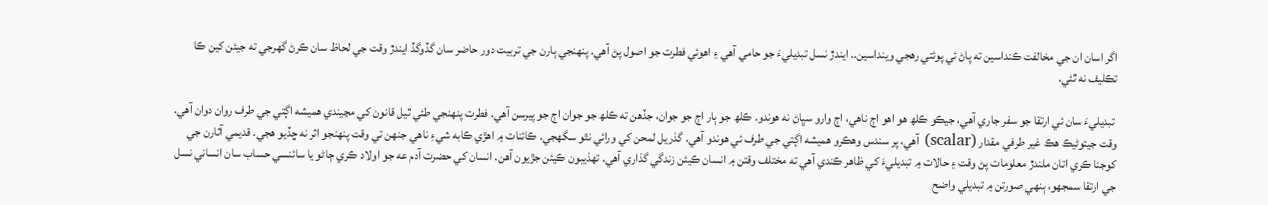اگر اسان ان جي مخالفت ڪنداسين ته پاڻ ئي پوئتي رهجي وينداسين.. ايندڙ نسل تبديليءَ جو حامي آهي ۽ اهوئي فطرت جو اصول پڻ آهي. پنهنجي ٻارن جي تربيت دور حاضر سان گڏوگڏ ايندڙ وقت جي لحاظ سان ڪرڻ گهرجي ته جيئن کين ڪا تڪليف نه ٿئي.

 تبديليءَ سان ئي ارتقا جو سفر جاري آهي، جيڪو ڪلھ هو اهو اڄ ناهي، اڄ وارو سڀاڻ نه هوندو. ڪلھ جو ٻار اڄ جو جوان، جڏهن ته ڪلھ جو جوان اڄ جو پيرسن آهي. فطرت پنهنجي طئي ٿيل قانون کي مڃيندي هميشه اڳتي جي طرف روان دوان آهي. وقت جيتوڻيڪ هڪ غير طرفي مقدار (scalar) آهي، پر سندس وهڪرو هميشه اڳتي جي طرف ئي هوندو آهي. گذريل لمحن کي ورائي نٿو سگهجي. ڪائنات ۾ اهڙي ڪابه شيءِ ناهي جنهن تي وقت پنهنجو اثر نه ڇڏيو هجي. قديمي آثارن جي کوجنا ڪري اتان ملندڙ معلومات پڻ وقت ۽ حالات ۾ تبديليءَ کي ظاھر ڪندي آهي ته مختلف وقتن ۾ انسان ڪيئن زندگي گذاري آهي. تهذيبون ڪيئن جڙيون آهن. انسان کي حضرت آدم عه جو اولاد ڪري ڄاڻو يا سائنسي حساب سان انساني نسل جي ارتقا سمجهو، ٻنهي صورتن ۾ تبديلي واضح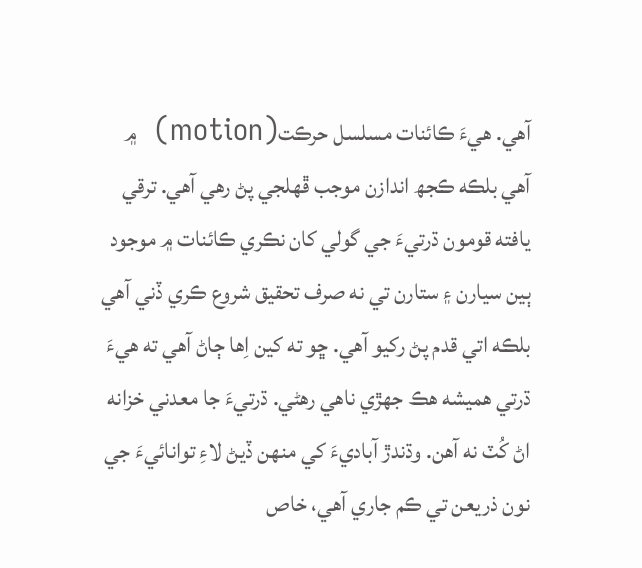آهي. هيءَ ڪائنات مسلسل حرڪت(motion)  ۾ آهي بلڪه ڪجھ اندازن موجب ڦهلجي پڻ رهي آهي. ترقي يافته قومون ڌرتيءَ جي گولي کان نڪري ڪائنات ۾ موجود ٻين سيارن ۽ ستارن تي نه صرف تحقيق شروع ڪري ڏني آهي بلڪه اتي قدم پڻ رکيو آهي. ڇو ته کين اِها ڄاڻ آهي ته هيءَ ڌرتي هميشه هڪ جهڙي ناهي رهڻي. ڌرتيءَ جا معدني خزانه اڻ کُٽ نه آهن. وڌندڙ آباديءَ کي منهن ڏيڻ لاءِ توانائيءَ جي نون ذريعن تي ڪم جاري آهي، خاص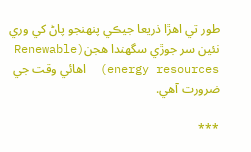طور تي اھڙا ذريعا جيڪي پنهنجو پاڻ کي وري نئين سر جوڙي سگهندا هجن(Renewable energy resources)  اهائي وقت جي ضرورت آهي.

***